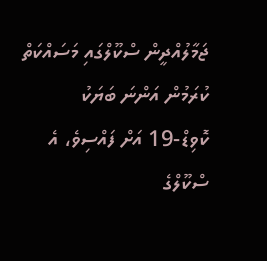ޖަމާލުއްދީން ސްކޫލްގައި މަސައްކަތް ކުރަމުން އަންނަ ބަޔަކު ކޮވިޑް-19 އަށް ފައްސިވެ، އެ ސްކޫލްގެ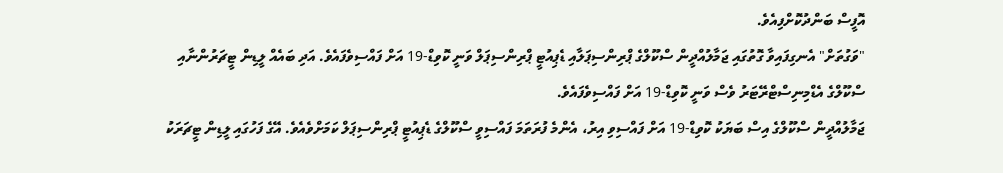އޮފީސް ބަންދުކޮށްފިއެވެ.
"ވަގުތަށް" އެނގިފައިވާ ގޮތުގައި ޖަމާލުއްދީން ސްކޫލްގެ ޕްރިންސިޕަލާއި ޑެޕިއުޓީ ޕްރިންސިޕަލް ވަނީ ކޮވިޑް-19 އަށް ފައްސިވެފައެވެ. އަދި ބައެއް ލީޑިން ޓީޗަރުންނާއި ސްކޫލްގެ އެޑްމިނިސްޓްރޭޓަރު ވެސް ވަނީ ކޮވިޑް-19 އަށް ފައްސިވެފައެވެ.
ޖަމާލުއްދީން ސްކޫލްގެ އިސް ބަޔަކު ކޮވިޑް-19 އަށް ފައްސިވި އިރު، އެންމެ ފުރަތަމަ ފައްސިވީ ސްކޫލްގެ ޑެޕިއުޓީ ޕްރިންސިޕަލް ކަމަށްވެއެވެ. އޭގެ ފަހުގައި ލީޑިން ޓީޗަރަކު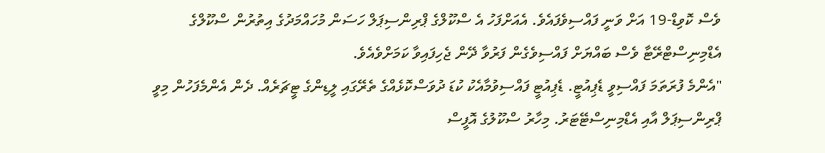ވެސް ކޮވިޑް-19 އަށް ވަނީ ފައްސިވެފައެވެ. އެއަށްފަހު އެ ސްކޫލްގެ ޕްރިންސިޕަލް ހަސަން މުހައްމަދުގެ އިތުރުން ސްކޫލްގެ އެޑްމިނިސްޓްރޭޓާ ވެސް ބައްޔަށް ފައްސިވެގެން ފަރުވާ ދޭން ޖެހިފައިވާ ކަމަށްވެއެވެ.
"އެންމެ ފުރަތަމަ ފައްސިވީ ޑެޕިއުޓީ. ޑެޕިއުޓީ ފައްސިވުމާއެކު ކުޑަ ދުވަސްކޮޅެއްގެ ތެރޭގައި ލީޑިންގެ ޓީޗަރެއް. ދެން އެންމެފަހުން މިވީ ޕްރިންސިޕަލް އާއި އެޑްމިނިސްޓޭޓަރު. މިހާރު ސްކޫލުގެ އޮފީސް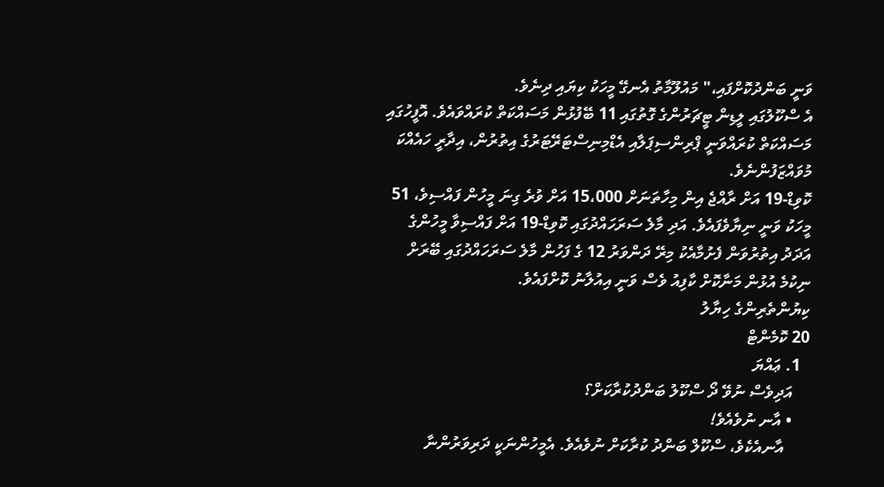ވަނީ ބަންދުކޮށްފައި،" މައުލޫމާތު އެނގޭ މީހަކު ކިޔައި ދިނެވެ.
އެ ސްކޫލުގައި ލީޑިން ޓީޗަރުންގެ ގޮތުގައި 11 ބޭފުޅުން މަސައްކަތް ކުރައްވައެވެ. އޮފީހުގައި މަސައްކަތް ކުރައްވަނީ ޕްރިންސިޕަލާއި އެޑްމިނިސްޓަރޭޓަރުގެ އިތުރުން، އިދާރީ ހައެއްކަ މުވައްޒަފުންނެވެ.
ކޮވިޑް-19 އަށް ރާއްޖެ އިން މިހާތަނަށް 15،000 އަށް ވުރެ ގިނަ މީހުން ފައްސިވެ، 51 މީހަކު ވަނީ ނިޔާވެފައެވެ. އަދި މާލެ ސަރަހައްދުގައި ކޮވިޑް-19 އަށް ފައްސިވާ މީހުންގެ އަދަދު އިތުރުވަން ފެށުމާއެކު މިރޭ ދަންވަރު 12 ގެ ފަހުން މާލެ ސަރަހައްދުގައި ބޭރަށް ނިކުމެ އުޅުން މަނާކޮށް ކާފިއު ވެސް ވަނީ އިއުލާނު ކޮށްފައެވެ.
ކިޔުންތެރިންގެ ހިޔާލު
20 ކޮމެންޓް
  1. ޢައްޔަ
    އަދިވެސް ނުވޭ ދޯ ސްކޫލު ބަންދުކުރާކަށް؟
    • އާނ ނުވެއެވެ!
      އާނއެކެވެ، ސްކޫލް ބަންދު ކުރާކަށް ނުވެއެވެ. އެމީހުންނަކީ ދަރިވަރުންނާ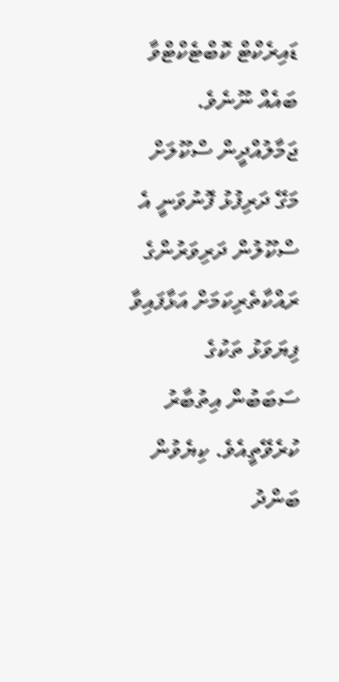ޑައިރެކްޓް ކޮބްޓެކްޓްވާ ބައެއް ނޫނެވެ. ޖަމާލުއްދީން ސްކޫލަށް މަގޭ ދަރިފުޅު ފޮނުވަނީ އެ ސްކޫލުން ދަރިވަރުންގެ ރައްކާތެރިކަމަށް އަޅާފައިވާ ފިޔަވަޅު ތަކުގެ ސަބަބުން އިތުބާރު ކުރެވޭތީއެވެ. ކިޔެވުން ބަންދު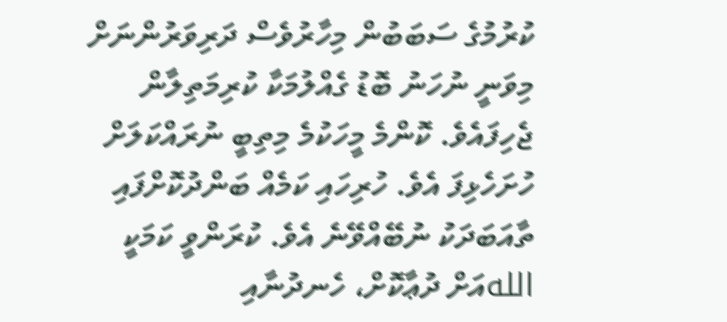ކުރުމުގެ ސަބަބުން މިހާރުވެސް ދަރިވަރުންނަށް މިވަނީ ނުހަނު ބޮޑު ގެއްލުމަކާ ކުރިމަތިލާން ޖެހިފައެވެ. ކޮންމެ މީހަކުމެ މިތިބީ ނުރައްކަލަށް ހުށަހެޅިފަ އެވެ. ހުރިހައި ކަމެއް ބަންދުކޮށްފައި ތާއަބަދަކު ނުބޭއްވޭނެ އެވެ. ކުރަންވީ ކަމަކީ اللهއަށް ދުޢާކޮށް، ހެނދުނާއި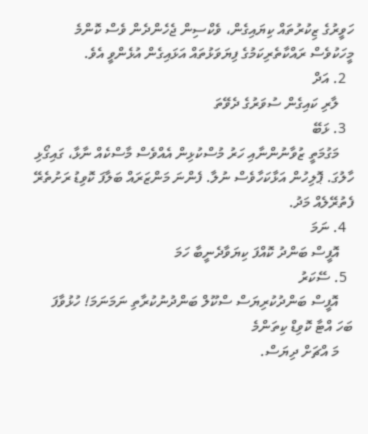ހަވީރުގެ ޒިކުރުތައް ކިޔައިގެން، ވެކްސިން ޖެހެންދެން ވެސް ކޮންމެ މީހަކުވެސް ރައްކާތެރިކަމުގެ ފިޔަވަޅުތައް އަޅައިގެން އުޅެންވީ އެވެ.
  2. އަދް
    ލާރި ކައިގެން ސުވަރުގެ ދެވޭތަ
  3. ޅަބޭ
    މަގުމަތީ ޒުވާނުންނާއި ހަރު މުސްކުޅިން އެއްވެސް މާސްކެއް ނާޅާ، ގައިގޯޅި ހާލުގަ. ޕޮލިހުން އަޅާކަހާވެސް ނުލާ. ފެންނަ މަންޒަރައް ބަލާފަ ކޮވިޑު ރަށުތެރޭ ފެތުރޭލެއް މަދު.
  4. ނަމަ
    އޮފީސް ބަންދު ކޮއްފަ ކިޔަވާދެނީބާ ހަމަ
  5. ސޭކަރު
    އޮފީސް ބަންދުކުރިޔަސް ސްކޫލް ބަންދުނުކުރާތި ނަމަނަމަ! ހުޅުވާފަ ބަހަ އްޓާ ކޮވިޑް ކިތަންމެ
    މަ އްޗަށް ދިޔަސް.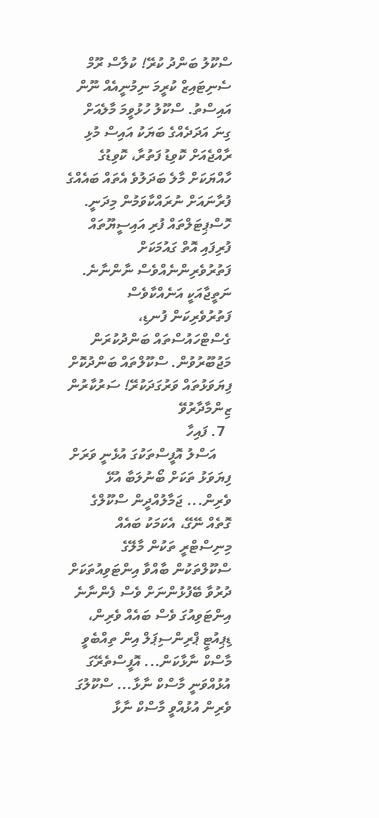ސްކޫލު ބަންދު ކުރޭ! ކުލާސް ރޫމް ސެނިޓައިޒް ކުރީމަ ނިމުނީއެއް ނޫން އައިސްތު. ސްކޫލު ހުޅުވީމަ މާލެއަށް ގިނަ އަދަދެއްގެ ބަޔަކު އައިސް މުޅި ރާއްޖެއަށް ކޮވިޑު ފަތުރާ، ކޮވިޑުގެ ހާއްޔަކަށް މާލެ ބަދަލުވެ އެތައް ބައެއްގެ ފުރާނައަށް ނުރައްކާވަމުން މިދަނީ. ހޮސްޕިޓަލްތައް ފުރި އައިސީޔޫތައް ފުރިފައި އޮތް ގައުމަކަށް ފަތުރުވެރިންނެއްވެސް ނާންނާނެ. ނަތީޖާއަކީ އަނެއްކާވެސް ފަތުރުވެރިކަން ފުނޑި، ގެސްޓްހައުސްތައް ބަންދުކުރަން މަޖުބޫރުވުން. ސްކޫލްތައް ބަންދުކޮށް ފިޔަވަޅުތައް ވަރުގަދަކުރޭ! ސަރުކާރުން ޒިންމާދާރުވޭ
  7. ފައިހާ
    އަސްލު އޮފީސްތަކުގަ އުޅެނީ ވަރަށް ފިޔަވަޅު ތަކަށް ބޯނުލަބާ އުޅޭ ވެރިން... ޖަމާލުއްދީން ސްކޫލްގެ ގޮތެއް ނޭގޭ، އެކަމަކު ބައެއް މިނިސްޓްރީ ތަކުން މާލޭގެ ސްކޫލްތަކުން ބާއްވާ އިންޓަވިއުތަކަށް ދުރުވާ ބޭފުޅުންނަށް ވެސް ފެންނާނެ އިންޓަވިއުގަ ވެސް ބައެއް ވެރިން، ޑިޕިއުޓީ ޕްރިންސިޕަލް އިން ތިއްބެވީ މާސްކް ނާޅާކަން... އޮފީސްތެރޭގަ އުޅުއްވަނީ މާސްކް ނާޅާ... ސްކޫލުގަ ވެރިން އުޅުއްވީ މާސްކް ނާޅާ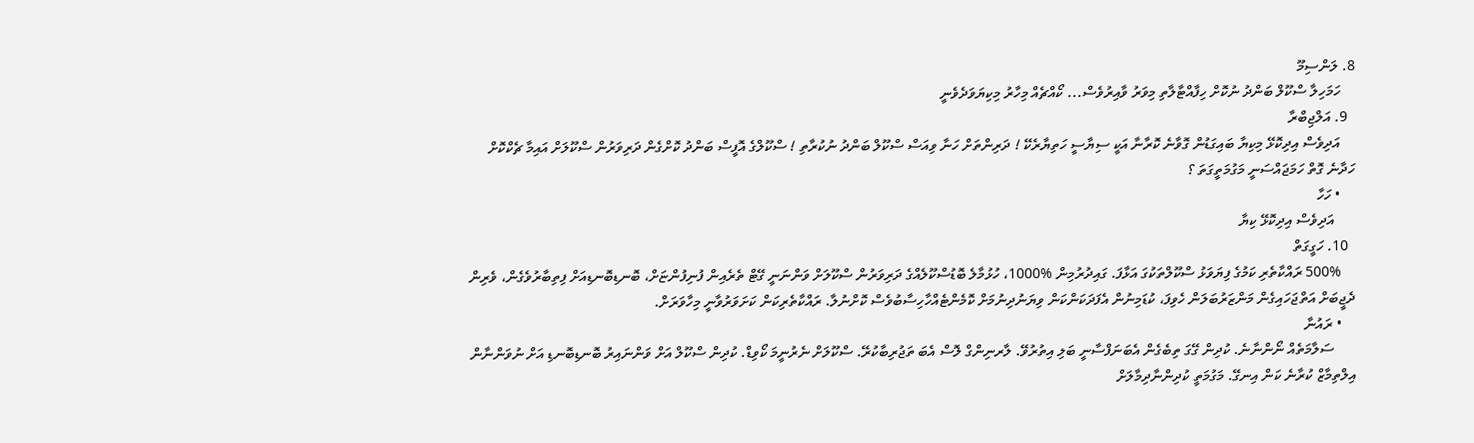8. ލަންސިމޫ
    ހަމަހިލާ ސްކޫލް ބަންދު ނުކޮށް ހިފާއްޓާލާތި މިވަރު ވާއިރުވެސް... ކޯއްޗެއް މިހާރު މިކިޔަވަދެވެނީ
  9. އަލްޖިބްރާ
    އަދިވެސް އިދިކޮޅޭ މިކިޔާ ބައިގަޑުން ގޮވާނެ ކޮރާނާ އަކީ ސިޔާސީ ހަތިޔާރެކޭ ! ދަރިންތަށް ހަނާ ވިއަސް ސްކޫލް ބަންދު ނުކުރާތި ! ސްކޫލްގެ އޮފީސް ބަންދު ކޮށްގެން ދަރިވަރުން ސްކޫލަށް އައިމާ ޗެކްކޮށް ހަދާނެ ގޮތް ހަމަޖައްސަނީ މަގުމަތީގަތަ ؟
    • ހަހާ
      އަދިވެސް އިދިކޮޅޭ ކިޔާ
  10. ހަގީގަތް
    500% ރައްކާތެރި ކަމުގެ ފިޔަވަޅު ސްކޫލްތަކުގަ އަޅާފަ. ގައިދުރުމިން %1000، ހުޅުމާލެ ބޮޑުސްކޫލެއްގެ ދަރިވަރުން ސްކޫލަށް ވަންނަނީ ގޭޓް ތެރެއިން ފުނިފުންޏަށް، ބޮނޑިބޮނޑިއަށް ފިތިބާރުވެގެން، ވެރިން ދެޖީބަށް އަތްޖަހައިގެން މަންޒަރުބަލަން ހެވިފަ، ކުޑަމިނުން އެފަދަކަންކަން ވިޔަނުދިނުމަށް ކޮމެންޓެއްހާހިސާބުވެސް ކޮށްނުލާ. ރައްކާތެރިކަން ކަށަވަރުވާނީ މިހާވަރަށް.
    • ރައުނާ
      ސަލާމަތެއް ނޯންނާނެ. ކުދިން ގޭގަ ތިބެގެން އެބަނަފްސާނީ ބަލި އިތުރުވޭ. ލާރނިންގް ލޮސް އެބަ ތަޖުރިބާކުރޭ. ސްކޫލަށް ނެރުނީމަ ކޯވިޑް. ކުދިން ސްކޫލް އަށް ވަންނައިރު ބޮނޑިބޮނޑި އަށް ނުވަންނާން އިލްތިމާޒް ކުރާނެ ކަން އިނގޭ. މަގުމަތީ ކުދިންނާދިމާލަށް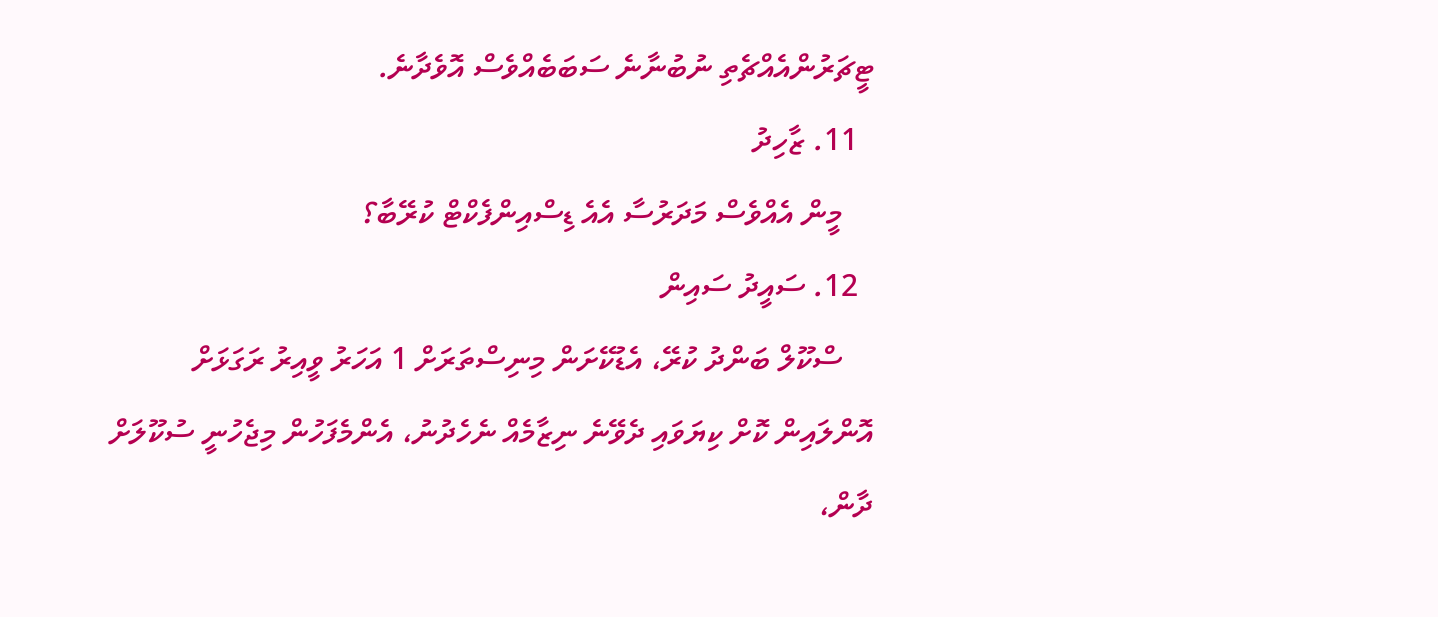ޓީޗަރުންއެއްޗެތި ނުބުނާނެ ސަބަބެއްވެސް އޮވެދާނެ.
  11. ޒާހިދު
    މީން އެއްވެސް މަދަރުސާ އެއެ ޑިސްއިންފެކްޓް ކުރޭބާ؟
  12. ސައީދު ސައިން
    ސްކޫލް ބަންދު ކުރޭ، އެޑުކޭށަން މިނިސްތަރަށް 1 އަހަރު ވީއިރު ރަގަޅަށް އޮންލައިން ކޮށް ކިޔަވައި ދެވޭނެ ނިޒާމެއް ނެހެދުނު، އެންމެފަހުން މިޖެހުނީ ސުކޫލަށް ދާން،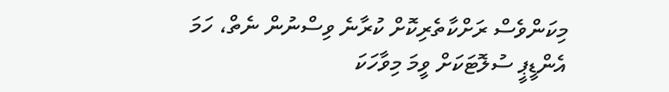މިކަންވެސް ރަށްކާތެރިކޮށް ކުރާނެ ވިސްނުން ނެތް، ހަމަ އެންޑީޕީ ސުލޮޓަކަށް ވީމަ މިވާހަކަ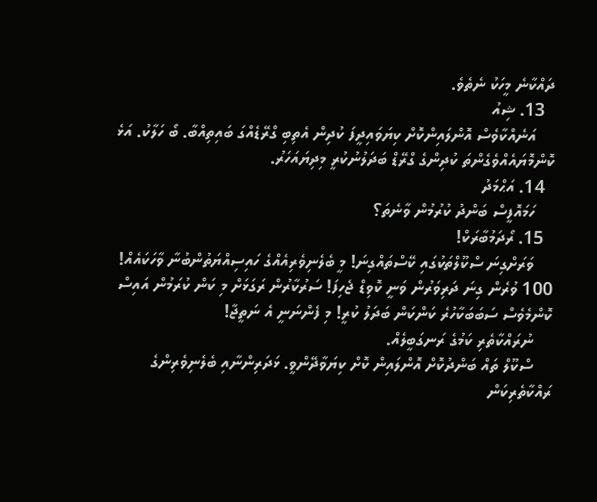ދައްކާނެ މީހަކު ނެތެވެ.
  13. ޝިއު
    އަނެއްކާވެސް އޮންލައިންކޮށް ކިޔަވައިދީފަ ކުދިން އެތިބި ގްރޭޑެއްގަ ބައިތިއްބާ. ބޯ ހަލާކު. އަޅެ ކޮންމޮޔައެއްވެގެންތަ ކުދިންގެ ގްރޭޑް ބަދަލުނުކުރީ މިދިޔައަހަރު.
  14. އަޙްމަދު
    ހަމައޮފީސް ބަންދު ކުރުމުން ވާނެތަ؟
  15. ރޯދަމުބާރަކް!
    ވަރަށްގިނަ ސްކޫލްތަކުގައި ކޭސްތައްގިނަ! މީ ބެލެނިވެރިއެއްގެ ހައިސިއްޔަތުންބުނާ ވާހަކައެއް! 100 ވުރެން ގިނަ ދަރިވަރުން ވަނީ ކޮވިޑް ޖެހިފަ! ސަރުކާރުން ރަގަޅަށް މި ކަން ކުރަމުން އައިސް ކޮންމެވެސް ސަބަބަކާހުރެ ކަންކަން ބަދަލު ކުރީ! މި ފެންނަނީ އެ ނަތީޖާ!
    ނުރައްކާތެރި ކަމުގެ ރަނގަބީލެއް.
    ސްކޫލް ތައް ބަންދުކޮށް އޮންލައިން ކޮށް ކިޔަވާދޭންވީ. ޅަދަރިންނާއި ބެލެނިވެރިންގެ ރައްކާތެރިކަން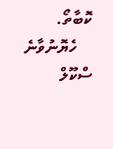ކޮބާތޯ.
    ހެޔޮނުވާނެ ސްކޫލް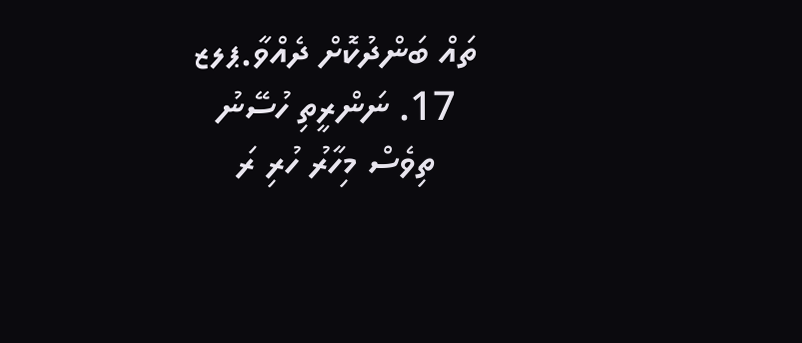ތައް ބަންދުކޮށް ދެއްވާ.ޕލޒ
  17. ނަންރީތި ހުސޭނު
    ތިވެސް މިހާރު ހުރި ރަ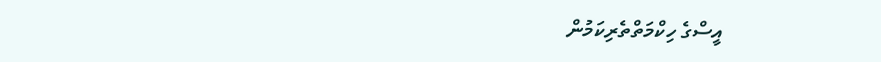އީސްގެ ހިކްމަތްތެރިކަމުން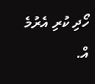ހޯދި ކުރި އެރުމެ އް.